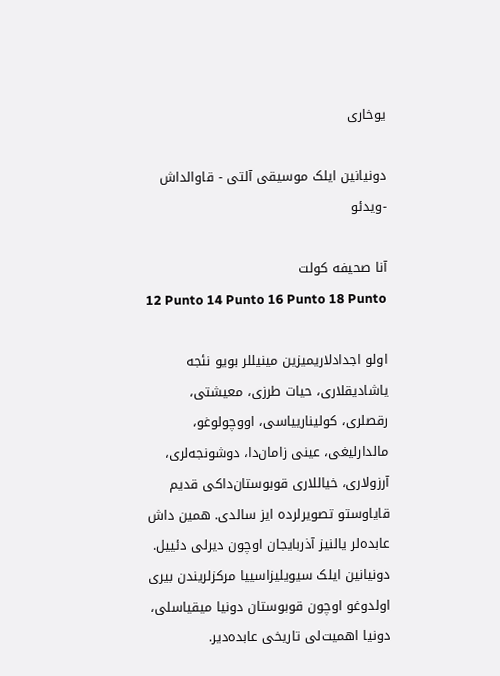یوخاری

دونیانین ایلک موسیقی آلتی - قاوالداش -ویدئو

آنا صحیفه کولت
12 Punto 14 Punto 16 Punto 18 Punto

اولو اجدادلاریمیزین مینیللر بویو نئجه یاشادیقلاری، حیات طرزی، معیشتی، رقصلری، کولینارییاسی، اووچولوغو، مالدارلیغی، عینی زامان‌دا، دوشونجه‌لری، آرزولاری، خیاللاری قوبوستان‌داکی قدیم قایاوستو تصویرلرده ایز سالدی. همین داش عابده‌لر یالنیز آذربایجان اوچون دیرلی دئییل. دونیانین ایلک سیویلیزاسییا مرکزلریندن بیری اولدوغو اوچون قوبوستان دونیا میقیاسلی، دونیا اهمیت‌لی تاریخی عابده‌دیر.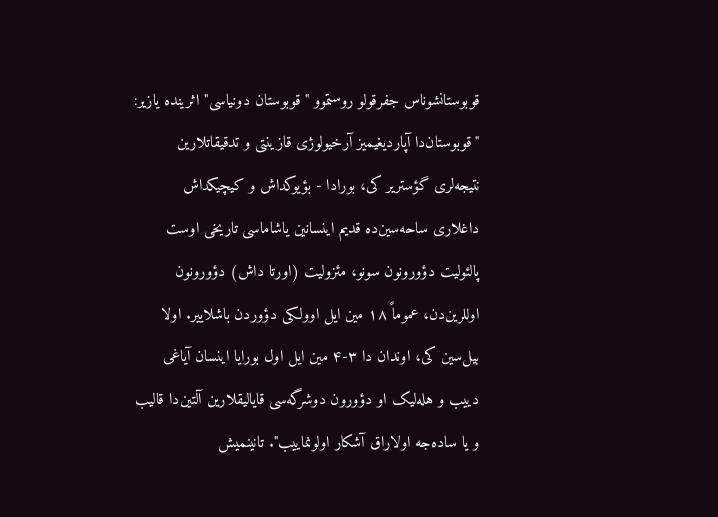قوبوستانشوناس جفرقولو روستموو "قوبوستان دونیاسی" اثرینده یازیر: "قوبوستان‌دا آپاردیغیمیز آرخیولوژی قازینتی و تدقیقاتلارین نتیجه‌لری گؤستریر کی، بورادا - بؤیوکداش و کیچیکداش داغلاری ساحه‌سین‌ده قدیم اینسانین یاشاماسی تاریخی اوست پالئولیت دؤورونون سونو، مئزولیت (اورتا داش) دؤورونون اوللرین‌دن، عموماً ۱۸ مین ایل اوولکی دؤوردن باشلاییر. اولا بیل‌سین کی، اوندان دا ۳-۴ مین ایل اول بورایا اینسان آیاغی دییب و هله‌لیک او دؤورون دوشرگه‌سی قایالیقلارین آلتین‌دا قالیب و یا ساده‌جه اولاراق آشکار اولونماییب". تانینمیش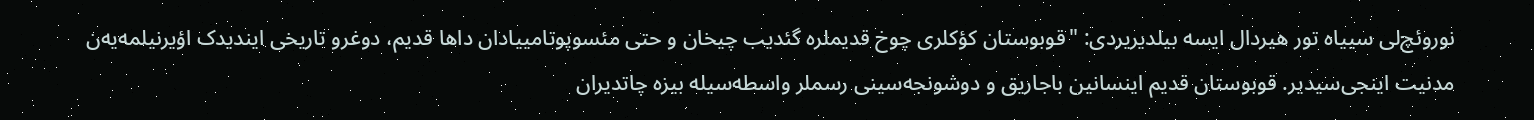نوروئچ‌لی سییاه تور هیردال ایسه بیلدیریردی: "قوبوستان کؤکلری چوخ قدیملره گئدیب چیخان و حتی مئسوپوتامییادان داها قدیم، دوغرو تاریخی ایندیدک اؤیرنیلمه‌یه‌ن مدنیت اینجی‌سیدیر. قوبوستان قدیم اینسانین باجاریق و دوشونجه‌سینی رسملر واسطه‌سیله بیزه چاتدیران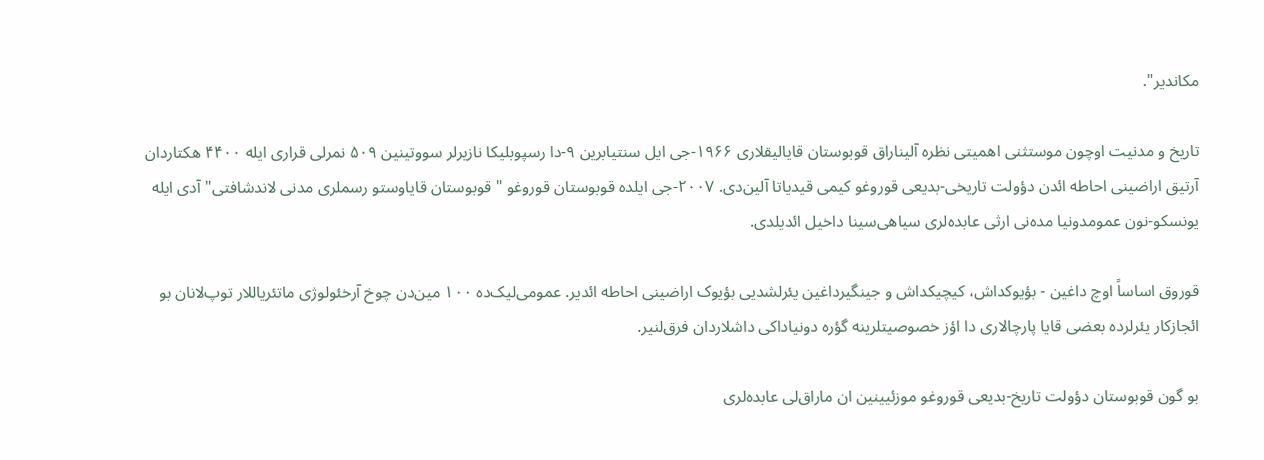مکاندیر".

تاریخ و مدنیت اوچون موستثنی اهمیتی نظره آلیناراق قوبوستان قایالیقلاری ۱۹۶۶-جی ایل سنتیابرین ۹-دا رسپوبلیکا نازیرلر سووتینین ۵۰۹ نمرلی قراری ایله ۴۴۰۰ هکتاردان آرتیق اراضینی احاطه ائد‌ن دؤولت تاریخی-بدیعی قوروغو کیمی قیدیاتا آلین‌دی. ۲۰۰۷-جی ایلده قوبوستان قوروغو "قوبوستان قایاوستو رسملری مدنی لاندشافتی" آدی ایله یونسکو-نون عمومدونیا مده‌نی ارثی عابده‌لری سیاهی‌سینا داخیل ائدیلدی.

قوروق اساساً اوچ داغین - بؤیوکداش، کیچیکداش و جینگیرداغین یئرلشدیی بؤیوک اراضینی احاطه ائدیر. عمومی‌لیک‌ده ۱۰۰ مین‌دن چوخ آرخئولوژی ماتئریاللار توپ‌لانان بو ائجازکار یئرلرده بعضی قایا پارچالاری دا اؤز خصوصیتلرینه گؤره دونیاداکی داشلاردان فرق‌لنیر.

بو گون قوبوستان دؤولت تاریخ-بدیعی قوروغو موزئیینین ان ماراق‌لی عابده‌لری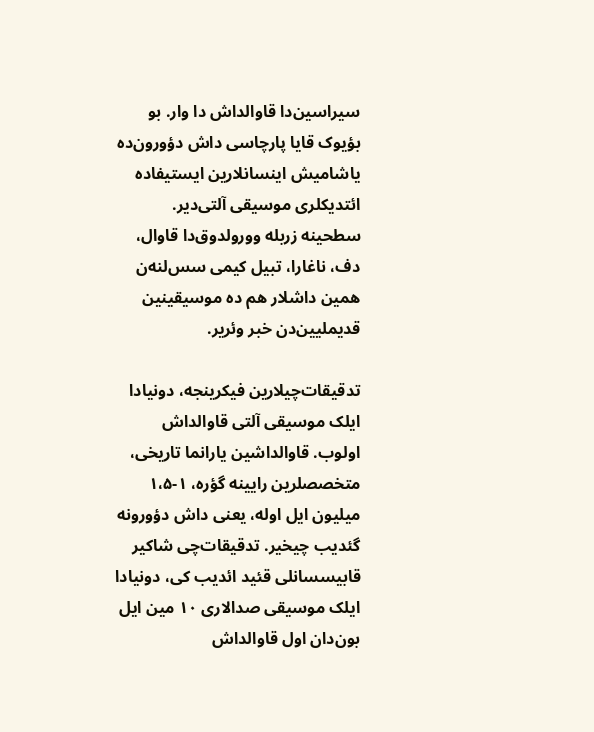سیراسین‌دا قاوالداش دا وار. بو بؤیوک قایا پارچاسی داش دؤورون‌ده یاشامیش اینسانلارین ایستیفاده ائتدیکلری موسیقی آلتی‌دیر. سطحینه زربله وورولدوق‌دا قاوال، دف، ناغارا، تبیل کیمی سس‌لنه‌ن همین داشلار هم ده موسیقینین قدیملیین‌دن خبر وئریر.

تدقیقات‌چیلارین فیکرینجه، دونیادا ایلک موسیقی آلتی قاوالداش اولوب. قاوالداشین یارانما تاریخی، متخصصلرین رایینه گؤره، ۱-۱،۵ میلیون ایل اوله، یعنی داش دؤورونه گئدیب چیخیر. تدقیقات‌چی شاکیر قابیسسانلی قئید ائدیب کی، دونیادا ایلک موسیقی صدالاری ۱۰ مین ایل بون‌دان اول قاوالداش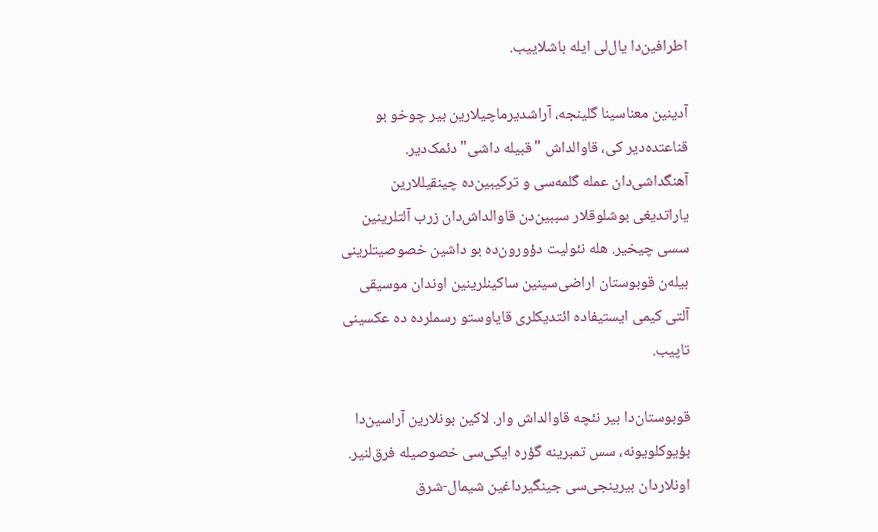اطرافین‌دا یال‌لی ایله باشلاییب.

آدینین معناسینا گلینجه، آراشدیرماچیلارین بیر چوخو بو قناعتده‌دیر کی، قاوالداش "قبیله داشی" دئمک‌دیر. آهنگداشی‌دان عمله گلمه‌سی و ترکیبین‌ده چینقیللارین یاراتدیغی بوشلوقلار سببین‌دن قاوالداش‌دان زرب آلتلرینین سسی چیخیر. هله نئولیت دؤورون‌ده بو داشین خصوصیتلرینی بیله‌ن قوبوستان اراضی‌سینین ساکینلرینین اوندان موسیقی آلتی کیمی ایستیفاده ائتدیکلری قایاوستو رسملرده ده عکسینی تاپیب.

قوبوستان‌دا بیر نئچه قاوالداش وار. لاکین بونلارین آراسین‌دا بؤیوکلویونه، سس تمبرینه گؤره ایکی‌سی خصوصیله فرق‌لنیر. اونلاردان بیرینجی‌سی جینگیرداغین شیمال-شرق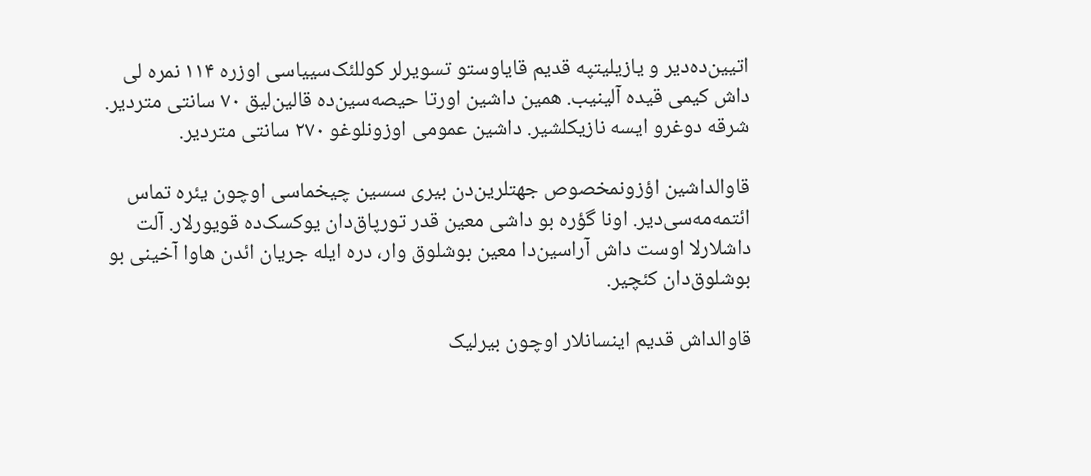اتیین‌ده‌دیر و یازیلیتپه قدیم قایاوستو تسویرلر کوللئک‌سییاسی اوزره ۱۱۴ نمره لی داش کیمی قیده آلینیب. همین داشین اورتا حیصه‌سین‌ده قالین‌لیق ۷۰ سانتی متردیر. شرقه دوغرو ایسه نازیکلشیر. داشین عمومی اوزونلوغو ۲۷۰ سانتی متردیر.

قاوالداشین اؤزونمخصوص جهتلرین‌دن بیری سسین چیخماسی اوچون یئره تماس ائتمه‌مه‌سی‌دیر. اونا گؤره بو داشی معین قدر تورپاق‌دان یوکسک‌ده قویورلار. آلت داشلارلا اوست داش آراسین‌دا معین بوشلوق وار، دره ایله جریان ائد‌ن هاوا آخینی بو بوشلوق‌دان کئچیر.

قاوالداش قدیم اینسانلار اوچون بیرلیک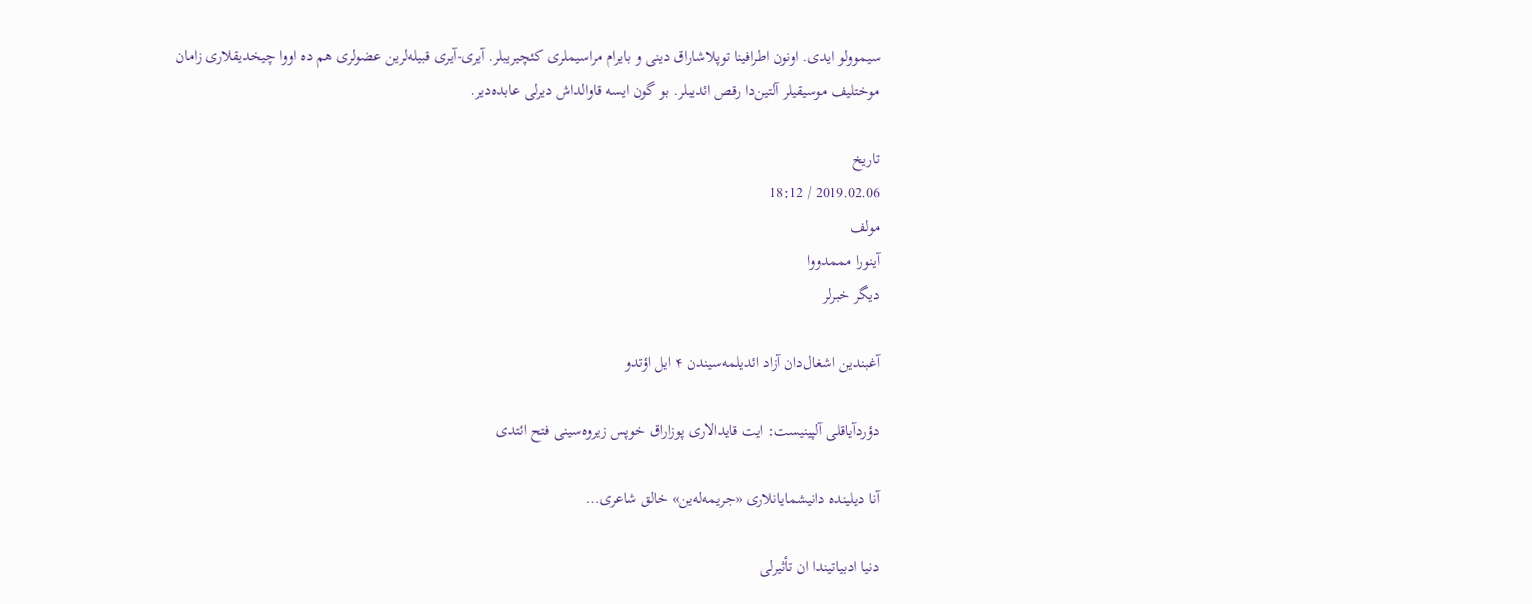سیموولو ایدی. اونون اطرافینا توپلاشاراق دینی و بایرام مراسیملری کئچیریبلر. آیری-آیری قبیله‌لرین عضولری هم ده اووا چیخدیقلاری زامان موختلیف موسیقیلر آلتین‌دا رقص ائدیبلر. بو گون ایسه قاوالداش دیرلی عابده‌دیر.

تاریخ
2019.02.06 / 18:12
مولف
آینورا مممدووا
دیگر خبرلر

آغبندین اشغال‌دان آزاد ائدیلمه‌سیندن ۴ ایل اؤتدو

دؤردآیاقلی آلپینیست: ایت قایدالاری پوزاراق خوپس زیروه‌سینی فتح ائتدی

آنا دیلینده دانیشمایانلاری «جریمه‌له‌ین» خالق شاعری…

دنیا ادبیاتیندا ان تأثیرلی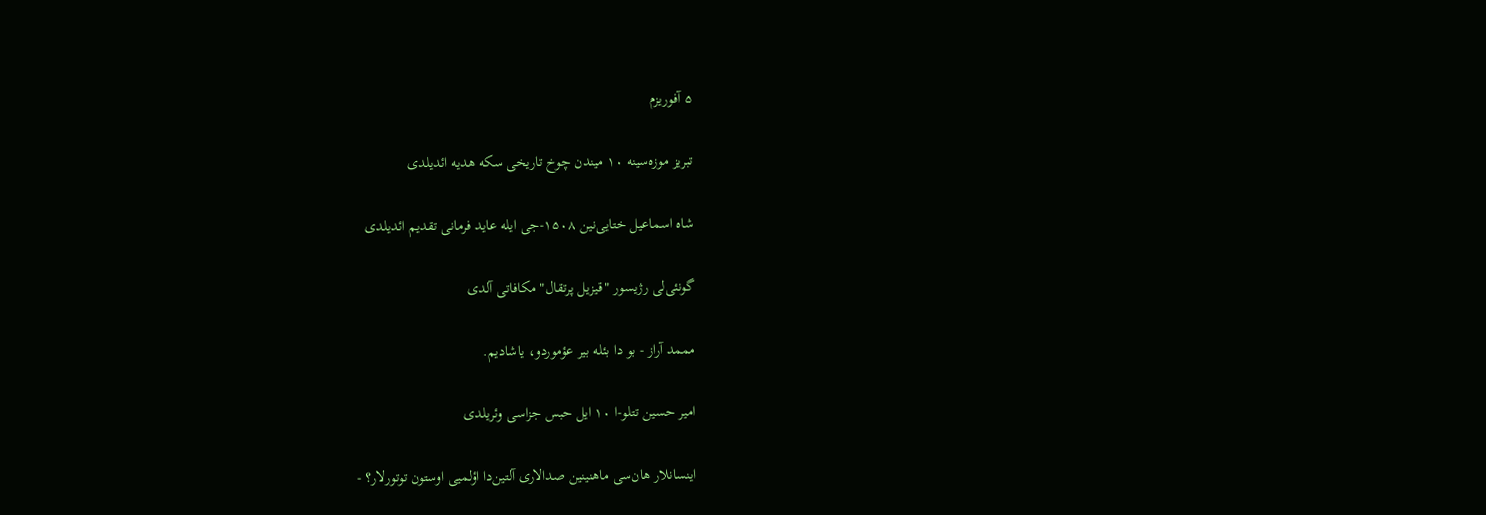۵ آفوریزم

تبریز موزه‌سینه ۱۰ میندن چوخ تاریخی سکه هدیه ائدیلدی

شاه اسماعیل ختایی‌نین ۱۵۰۸-جی ایله عاید فرمانی تقدیم ائدیلدی

گونئی‌لی رژیسور "قیزیل پرتقال" مکافاتی آلدی

مممد آراز - بو دا بئله بیر عؤموردو، یاشادیم.

امیر حسین تتلو-ا ۱۰ ایل حبس جزاسی وئریلدی

اینسانلار هان‌سی ماهنینین صدالاری آلتین‌دا اؤلمیی اوستون توتورلار؟ -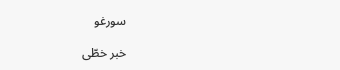سورغو

خبر خطّی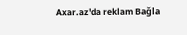Axar.az'da reklam Bağla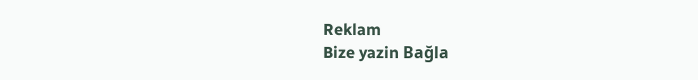Reklam
Bize yazin Bağla